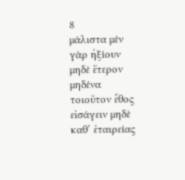8
μάλιστα μὲν γὰρ ἠξίουν μηδὲ ἕτερον μηδένα τοιοῦτον ἔθος εἰσάγειν μηδὲ καθ’ ἑταιρείας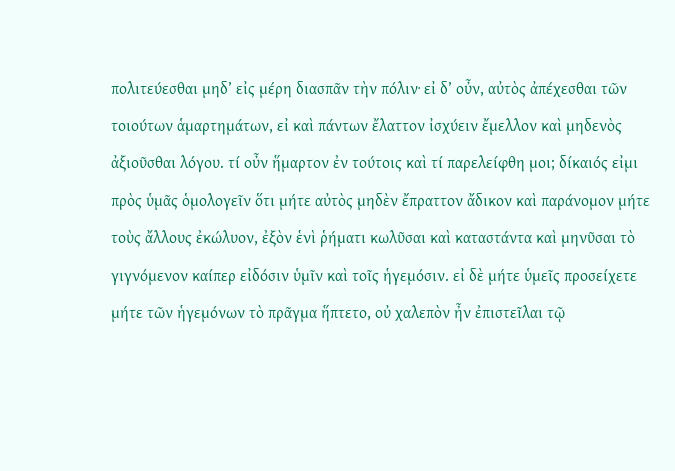πολιτεύεσθαι μηδ’ εἰς μέρη διασπᾶν τὴν πόλιν· εἰ δ’ οὖν, αὐτὸς ἀπέχεσθαι τῶν τοιούτων ἁμαρτημάτων, εἰ καὶ πάντων ἔλαττον ἰσχύειν ἔμελλον καὶ μηδενὸς ἀξιοῦσθαι λόγου. τί οὖν ἥμαρτον ἐν τούτοις καὶ τί παρελείφθη μοι; δίκαιός εἰμι πρὸς ὑμᾶς ὁμολογεῖν ὅτι μήτε αὐτὸς μηδὲν ἔπραττον ἄδικον καὶ παράνομον μήτε τοὺς ἄλλους ἐκώλυον, ἐξὸν ἑνὶ ῥήματι κωλῦσαι καὶ καταστάντα καὶ μηνῦσαι τὸ γιγνόμενον καίπερ εἰδόσιν ὑμῖν καὶ τοῖς ἡγεμόσιν. εἰ δὲ μήτε ὑμεῖς προσείχετε μήτε τῶν ἡγεμόνων τὸ πρᾶγμα ἥπτετο, οὐ χαλεπὸν ἦν ἐπιστεῖλαι τῷ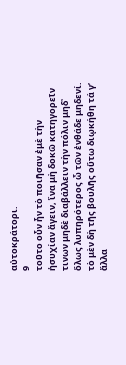αὐτοκράτορι.
9
τοῦτο οὖν ἦν τὸ ποιῆσαν ἐμὲ τὴν ἡσυχίαν ἄγειν, ἵνα μὴ δοκῶ κατηγορεῖν τινων μηδὲ διαβάλλειν τὴν πόλιν μηδ᾽ ὅλως λυπηρότερος ὦ τῶν ἐνθάδε μηδενί. τὸ μὲν δὴ τῆς βουλῆς οὕτω διῳκήθη τά γ’ ἄλλα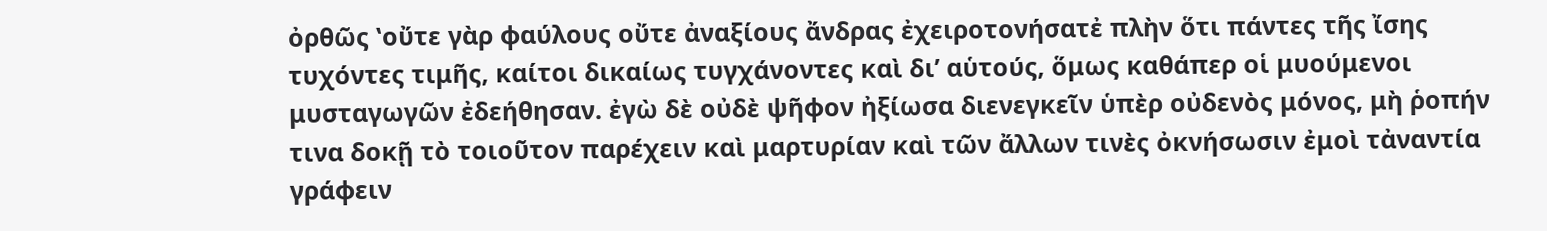ὀρθῶς ʽοὔτε γὰρ φαύλους οὔτε ἀναξίους ἄνδρας ἐχειροτονήσατἐ πλὴν ὅτι πάντες τῆς ἴσης τυχόντες τιμῆς, καίτοι δικαίως τυγχάνοντες καὶ δι’ αὑτούς, ὅμως καθάπερ οἱ μυούμενοι μυσταγωγῶν ἐδεήθησαν. ἐγὼ δὲ οὐδὲ ψῆφον ἠξίωσα διενεγκεῖν ὑπὲρ οὐδενὸς μόνος, μὴ ῥοπήν τινα δοκῇ τὸ τοιοῦτον παρέχειν καὶ μαρτυρίαν καὶ τῶν ἄλλων τινὲς ὀκνήσωσιν ἐμοὶ τἀναντία γράφειν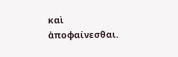καὶ ἀποφαίνεσθαι.